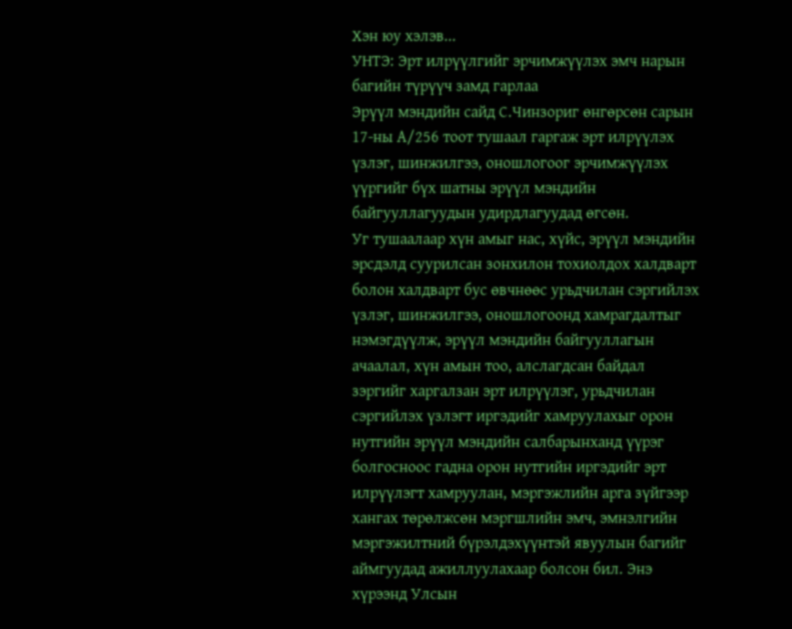Хэн юу хэлэв...
УНТЭ: Эрт илрүүлгийг эрчимжүүлэх эмч нарын багийн түрүүч замд гарлаа
Эрүүл мэндийн сайд С.Чинзориг өнгөрсөн сарын 17-ны А/256 тоот тушаал гаргаж эрт илрүүлэх үзлэг, шинжилгээ, оношлогоог эрчимжүүлэх үүргийг бүх шатны эрүүл мэндийн байгууллагуудын удирдлагуудад өгсөн.
Уг тушаалаар хүн амыг нас, хүйс, эрүүл мэндийн эрсдэлд суурилсан зонхилон тохиолдох халдварт болон халдварт бус өвчнөөс урьдчилан сэргийлэх үзлэг, шинжилгээ, оношлогоонд хамрагдалтыг нэмэгдүүлж, эрүүл мэндийн байгууллагын ачаалал, хүн амын тоо, алслагдсан байдал зэргийг харгалзан эрт илрүүлэг, урьдчилан сэргийлэх үзлэгт иргэдийг хамруулахыг орон нутгийн эрүүл мэндийн салбарынханд үүрэг болгосноос гадна орон нутгийн иргэдийг эрт илрүүлэгт хамруулан, мэргэжлийн арга зүйгээр хангах төрөлжсөн мэргшлийн эмч, эмнэлгийн мэргэжилтний бүрэлдэхүүнтэй явуулын багийг аймгуудад ажиллуулахаар болсон бил. Энэ хүрээнд Улсын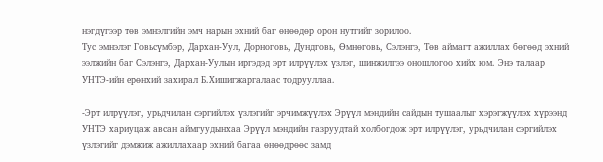нэгдүгээр төв эмнэлгийн эмч нарын эхний баг өнөөдөр орон нутгийг зорилоо.
Тус эмнэлэг Говьсүмбэр, Дархан-Уул, Дорноговь, Дундговь, Өмнөговь, Сэлэнгэ, Төв аймагт ажиллах бөгөөд эхний ээлжийн баг Сэлэнгэ, Дархан-Уулын иргэдэд эрт илрүүлэх үзлэг, шинжилгээ оношлогоо хийх юм. Энэ талаар УНТЭ-ийн ерөнхий захирал Б.Хишигжаргалаас тодрууллаа.

-Эрт илрүүлэг, урьдчилан сэргийлэх үзлэгийг эрчимжүүлэх Эрүүл мэндийн сайдын тушаалыг хэрэгжүүлэх хүрээнд УНТЭ хариуцаж авсан аймгуудынхаа Эрүүл мэндийн газруудтай холбогдож эрт илрүүлэг, урьдчилан сэргийлэх үзлэгийг дэмжиж ажиллахаар эхний багаа өнөөдрөөс замд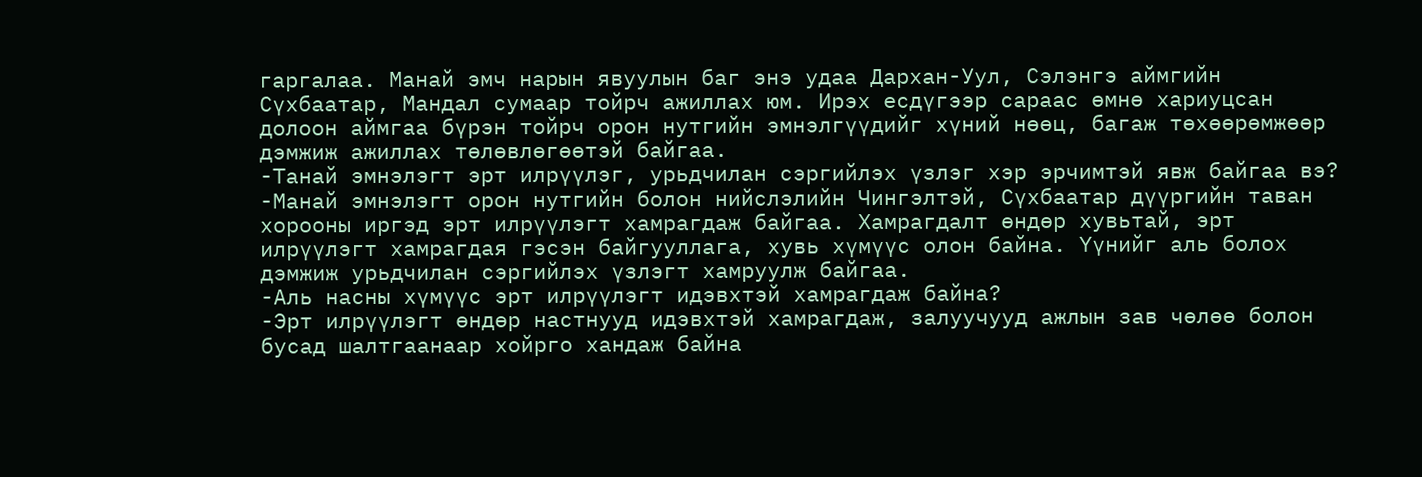гаргалаа. Манай эмч нарын явуулын баг энэ удаа Дархан-Уул, Сэлэнгэ аймгийн Сүхбаатар, Мандал сумаар тойрч ажиллах юм. Ирэх есдүгээр сараас өмнө хариуцсан долоон аймгаа бүрэн тойрч орон нутгийн эмнэлгүүдийг хүний нөөц, багаж төхөөрөмжөөр дэмжиж ажиллах төлөвлөгөөтэй байгаа.
-Танай эмнэлэгт эрт илрүүлэг, урьдчилан сэргийлэх үзлэг хэр эрчимтэй явж байгаа вэ?
-Манай эмнэлэгт орон нутгийн болон нийслэлийн Чингэлтэй, Сүхбаатар дүүргийн таван хорооны иргэд эрт илрүүлэгт хамрагдаж байгаа. Хамрагдалт өндөр хувьтай, эрт илрүүлэгт хамрагдая гэсэн байгууллага, хувь хүмүүс олон байна. Үүнийг аль болох дэмжиж урьдчилан сэргийлэх үзлэгт хамруулж байгаа.
-Аль насны хүмүүс эрт илрүүлэгт идэвхтэй хамрагдаж байна?
-Эрт илрүүлэгт өндөр настнууд идэвхтэй хамрагдаж, залуучууд ажлын зав чөлөө болон бусад шалтгаанаар хойрго хандаж байна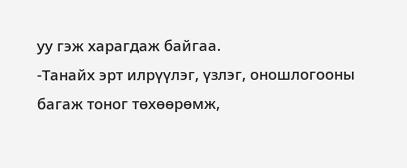уу гэж харагдаж байгаа.
-Танайх эрт илрүүлэг, үзлэг, оношлогооны багаж тоног төхөөрөмж,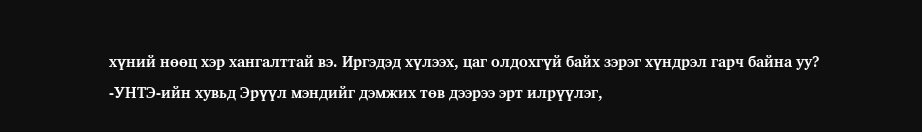хүний нөөц хэр хангалттай вэ. Иргэдэд хүлээх, цаг олдохгүй байх зэрэг хүндрэл гарч байна уу?
-УНТЭ-ийн хувьд Эрүүл мэндийг дэмжих төв дээрээ эрт илрүүлэг,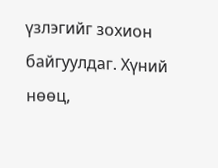үзлэгийг зохион байгуулдаг. Хүний нөөц,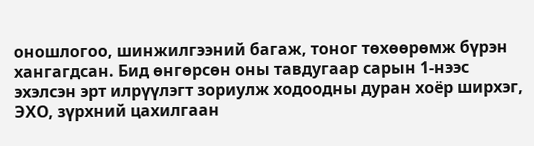оношлогоо, шинжилгээний багаж, тоног төхөөрөмж бүрэн хангагдсан. Бид өнгөрсөн оны тавдугаар сарын 1-нээс эхэлсэн эрт илрүүлэгт зориулж ходоодны дуран хоёр ширхэг, ЭХО, зүрхний цахилгаан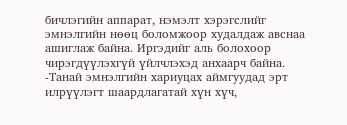бичлэгийн аппарат, нэмэлт хэрэгслийг эмнэлгийн нөөц боломжоор худалдаж авснаа ашиглаж байна. Иргэдийг аль болохоор чирэгдүүлэхгүй үйлчлэхэд анхаарч байна.
-Танай эмнэлгийн хариуцах аймгуудад эрт илрүүлэгт шаардлагатай хүн хүч,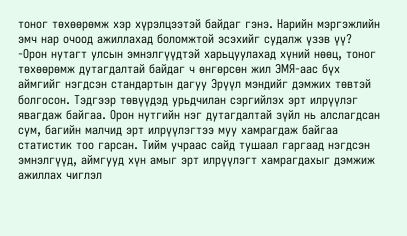тоног төхөөрөмж хэр хүрэлцээтэй байдаг гэнэ. Нарийн мэргэжлийн эмч нар очоод ажиллахад боломжтой эсэхийг судалж үзэв үү?
-Орон нутагт улсын эмнэлгүүдтэй харьцуулахад хүний нөөц, тоног төхөөрөмж дутагдалтай байдаг ч өнгөрсөн жил ЭМЯ-аас бүх аймгийг нэгдсэн стандартын дагуу Эрүүл мэндийг дэмжих төвтэй болгосон. Тэдгээр төвүүдэд урьдчилан сэргийлэх эрт илрүүлэг явагдаж байгаа. Орон нутгийн нэг дутагдалтай зүйл нь алслагдсан сум, багийн малчид эрт илрүүлэгтээ муу хамрагдаж байгаа статистик тоо гарсан. Тийм учраас сайд тушаал гаргаад нэгдсэн эмнэлгүүд, аймгууд хүн амыг эрт илрүүлэгт хамрагдахыг дэмжиж ажиллах чиглэл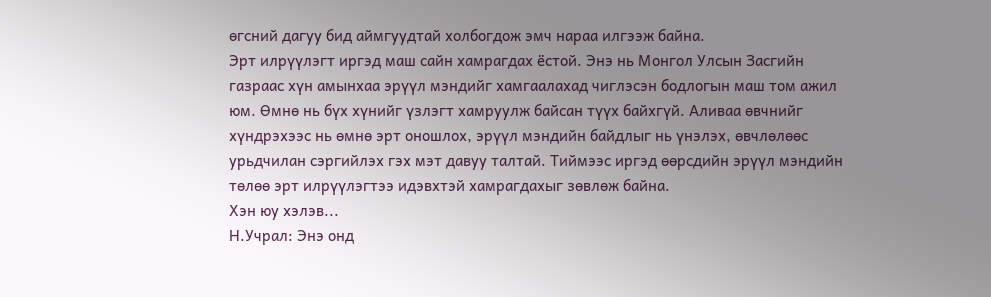өгсний дагуу бид аймгуудтай холбогдож эмч нараа илгээж байна.
Эрт илрүүлэгт иргэд маш сайн хамрагдах ёстой. Энэ нь Монгол Улсын Засгийн газраас хүн амынхаа эрүүл мэндийг хамгаалахад чиглэсэн бодлогын маш том ажил юм. Өмнө нь бүх хүнийг үзлэгт хамруулж байсан түүх байхгүй. Аливаа өвчнийг хүндрэхээс нь өмнө эрт оношлох, эрүүл мэндийн байдлыг нь үнэлэх, өвчлөлөөс урьдчилан сэргийлэх гэх мэт давуу талтай. Тиймээс иргэд өөрсдийн эрүүл мэндийн төлөө эрт илрүүлэгтээ идэвхтэй хамрагдахыг зөвлөж байна.
Хэн юу хэлэв...
Н.Учрал: Энэ онд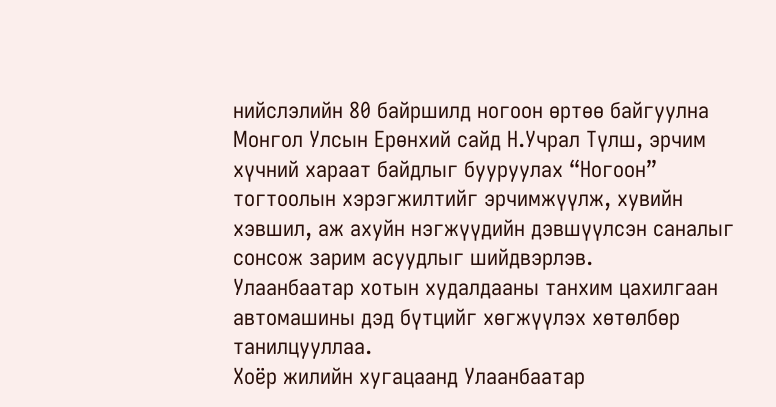нийслэлийн 80 байршилд ногоон өртөө байгуулна
Монгол Улсын Ерөнхий сайд Н.Учрал Түлш, эрчим хүчний хараат байдлыг бууруулах “Ногоон” тогтоолын хэрэгжилтийг эрчимжүүлж, хувийн хэвшил, аж ахуйн нэгжүүдийн дэвшүүлсэн саналыг сонсож зарим асуудлыг шийдвэрлэв.
Улаанбаатар хотын худалдааны танхим цахилгаан автомашины дэд бүтцийг хөгжүүлэх хөтөлбөр танилцууллаа.
Хоёр жилийн хугацаанд Улаанбаатар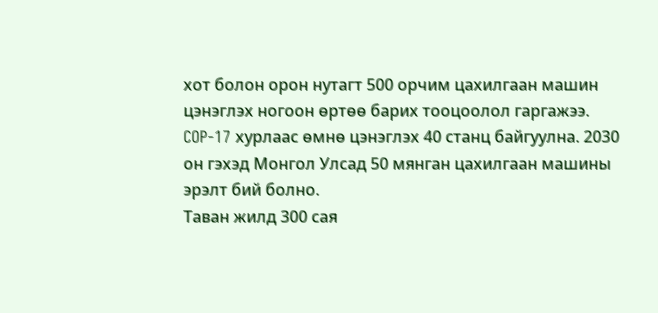хот болон орон нутагт 500 орчим цахилгаан машин цэнэглэх ногоон өртөө барих тооцоолол гаргажээ.
COP-17 хурлаас өмнө цэнэглэх 40 станц байгуулна. 2030 он гэхэд Монгол Улсад 50 мянган цахилгаан машины эрэлт бий болно.
Таван жилд 300 сая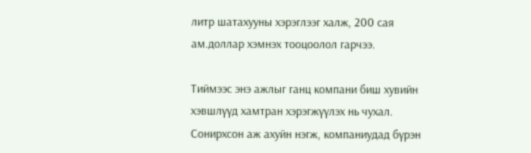литр шатахууны хэрэглээг халж, 200 сая ам.доллар хэмнэх тооцоолол гарчээ.

Тиймээс энэ ажлыг ганц компани биш хувийн хэвшлүүд хамтран хэрэгжүүлэх нь чухал. Сонирхсон аж ахуйн нэгж, компаниудад бүрэн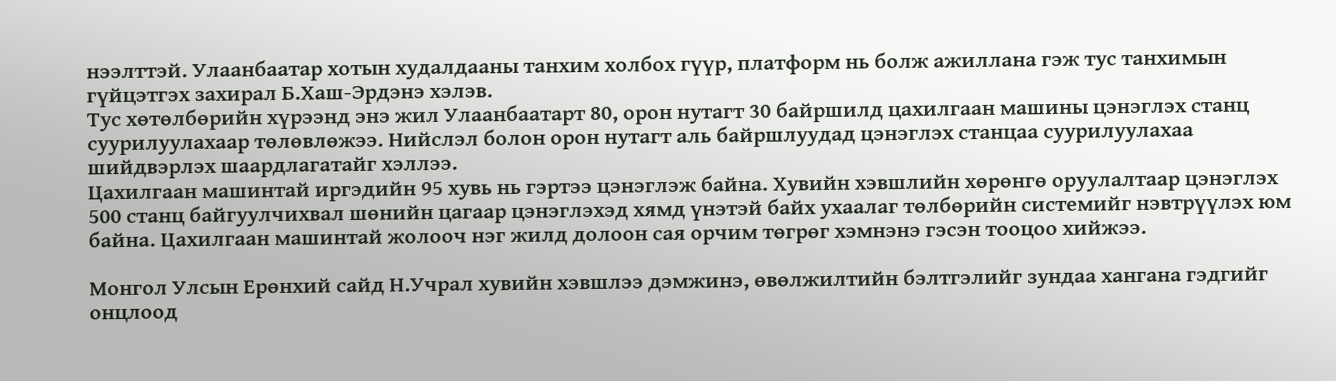нээлттэй. Улаанбаатар хотын худалдааны танхим холбох гүүр, платформ нь болж ажиллана гэж тус танхимын гүйцэтгэх захирал Б.Хаш-Эрдэнэ хэлэв.
Тус хөтөлбөрийн хүрээнд энэ жил Улаанбаатарт 80, орон нутагт 30 байршилд цахилгаан машины цэнэглэх станц суурилуулахаар төлөвлөжээ. Нийслэл болон орон нутагт аль байршлуудад цэнэглэх станцаа суурилуулахаа шийдвэрлэх шаардлагатайг хэллээ.
Цахилгаан машинтай иргэдийн 95 хувь нь гэртээ цэнэглэж байна. Хувийн хэвшлийн хөрөнгө оруулалтаар цэнэглэх 500 станц байгуулчихвал шөнийн цагаар цэнэглэхэд хямд үнэтэй байх ухаалаг төлбөрийн системийг нэвтрүүлэх юм байна. Цахилгаан машинтай жолооч нэг жилд долоон сая орчим төгрөг хэмнэнэ гэсэн тооцоо хийжээ.

Монгол Улсын Ерөнхий сайд Н.Учрал хувийн хэвшлээ дэмжинэ, өвөлжилтийн бэлтгэлийг зундаа хангана гэдгийг онцлоод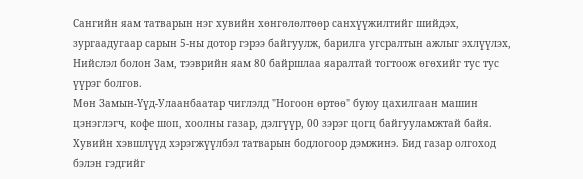Сангийн яам татварын нэг хувийн хөнгөлөлтөөр санхүүжилтийг шийдэх, зургаадугаар сарын 5-ны дотор гэрээ байгуулж, барилга угсралтын ажлыг эхлүүлэх, Нийслэл болон Зам, тээврийн яам 80 байршлаа яаралтай тогтоож өгөхийг тус тус үүрэг болгов.
Мөн Замын-Үүд-Улаанбаатар чиглэлд "Ногоон өртөө" буюу цахилгаан машин цэнэглэгч, кофе шоп, хоолны газар, дэлгүүр, 00 зэрэг цогц байгууламжтай байя. Хувийн хэвшлүүд хэрэгжүүлбэл татварын бодлогоор дэмжинэ. Бид газар олгоход бэлэн гэдгийг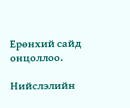Ерөнхий сайд онцоллоо.

Нийслэлийн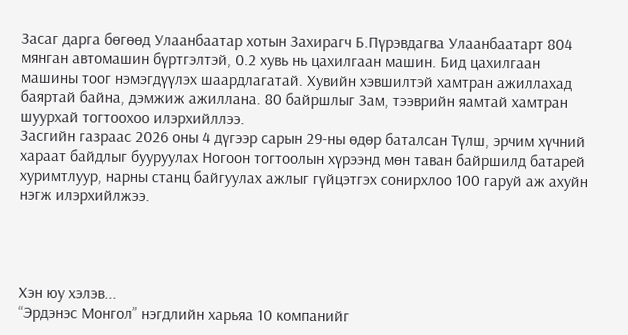Засаг дарга бөгөөд Улаанбаатар хотын Захирагч Б.Пүрэвдагва Улаанбаатарт 804 мянган автомашин бүртгэлтэй, 0.2 хувь нь цахилгаан машин. Бид цахилгаан машины тоог нэмэгдүүлэх шаардлагатай. Хувийн хэвшилтэй хамтран ажиллахад баяртай байна, дэмжиж ажиллана. 80 байршлыг Зам, тээврийн яамтай хамтран шуурхай тогтоохоо илэрхийллээ.
Засгийн газраас 2026 оны 4 дүгээр сарын 29-ны өдөр баталсан Түлш, эрчим хүчний хараат байдлыг бууруулах Ногоон тогтоолын хүрээнд мөн таван байршилд батарей хуримтлуур, нарны станц байгуулах ажлыг гүйцэтгэх сонирхлоо 100 гаруй аж ахуйн нэгж илэрхийлжээ.




Хэн юу хэлэв...
“Эрдэнэс Монгол” нэгдлийн харьяа 10 компанийг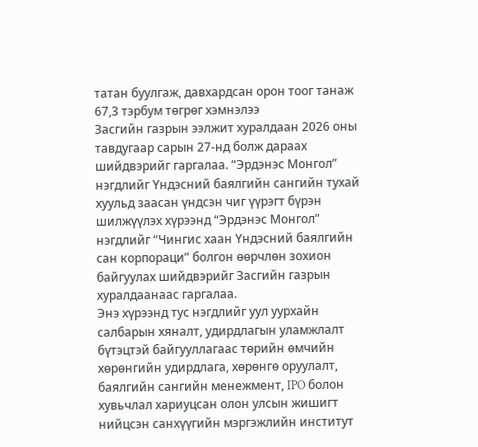татан буулгаж, давхардсан орон тоог танаж 67,3 тэрбум төгрөг хэмнэлээ
Засгийн газрын ээлжит хуралдаан 2026 оны тавдугаар сарын 27-нд болж дараах шийдвэрийг гаргалаа. “Эрдэнэс Монгол” нэгдлийг Үндэсний баялгийн сангийн тухай хуульд заасан үндсэн чиг үүрэгт бүрэн шилжүүлэх хүрээнд “Эрдэнэс Монгол” нэгдлийг “Чингис хаан Үндэсний баялгийн сан корпораци” болгон өөрчлөн зохион байгуулах шийдвэрийг Засгийн газрын хуралдаанаас гаргалаа.
Энэ хүрээнд тус нэгдлийг уул уурхайн салбарын хяналт, удирдлагын уламжлалт бүтэцтэй байгууллагаас төрийн өмчийн хөрөнгийн удирдлага, хөрөнгө оруулалт, баялгийн сангийн менежмент, IPO болон хувьчлал хариуцсан олон улсын жишигт нийцсэн санхүүгийн мэргэжлийн институт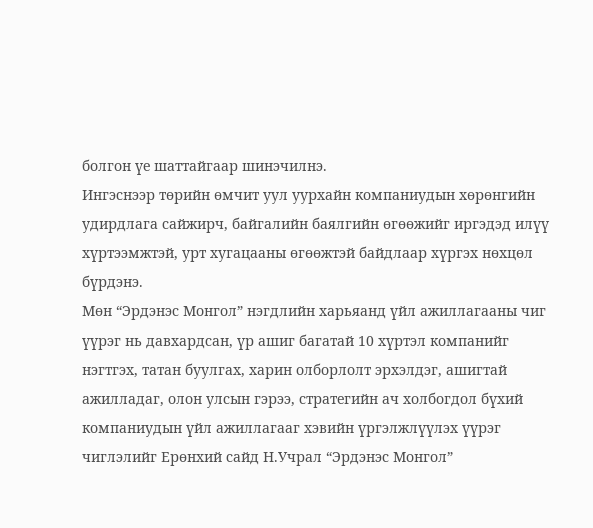болгон үе шаттайгаар шинэчилнэ.
Ингэснээр төрийн өмчит уул уурхайн компаниудын хөрөнгийн удирдлага сайжирч, байгалийн баялгийн өгөөжийг иргэдэд илүү хүртээмжтэй, урт хугацааны өгөөжтэй байдлаар хүргэх нөхцөл бүрдэнэ.
Мөн “Эрдэнэс Монгол” нэгдлийн харьяанд үйл ажиллагааны чиг үүрэг нь давхардсан, үр ашиг багатай 10 хүртэл компанийг нэгтгэх, татан буулгах, харин олборлолт эрхэлдэг, ашигтай ажилладаг, олон улсын гэрээ, стратегийн ач холбогдол бүхий компаниудын үйл ажиллагааг хэвийн үргэлжлүүлэх үүрэг чиглэлийг Ерөнхий сайд Н.Учрал “Эрдэнэс Монгол”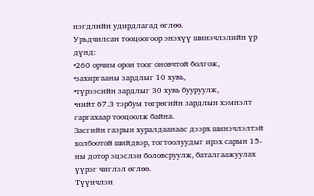нэгдлийн удирдлагад өглөө.
Урьдчилсан тооцоогоор энэхүү шинэчлэлийн үр дүнд:
•260 орчим орон тоог оновчтой болгож,
•захиргааны зардлыг 10 хувь,
•түрээсийн зардлыг 30 хувь бууруулж,
•нийт 67.3 тэрбум төгрөгийн зардлын хэмнэлт гаргахаар тооцоолж байна.
Засгийн газрын хуралдаанаас дээрх шинэчлэлтэй холбоотой шийдвэр, тогтоолуудыг ирэх сарын 15-ны дотор эцэслэн боловсруулж, баталгаажуулах үүрэг чиглэл өглөө.
Түүнчлэн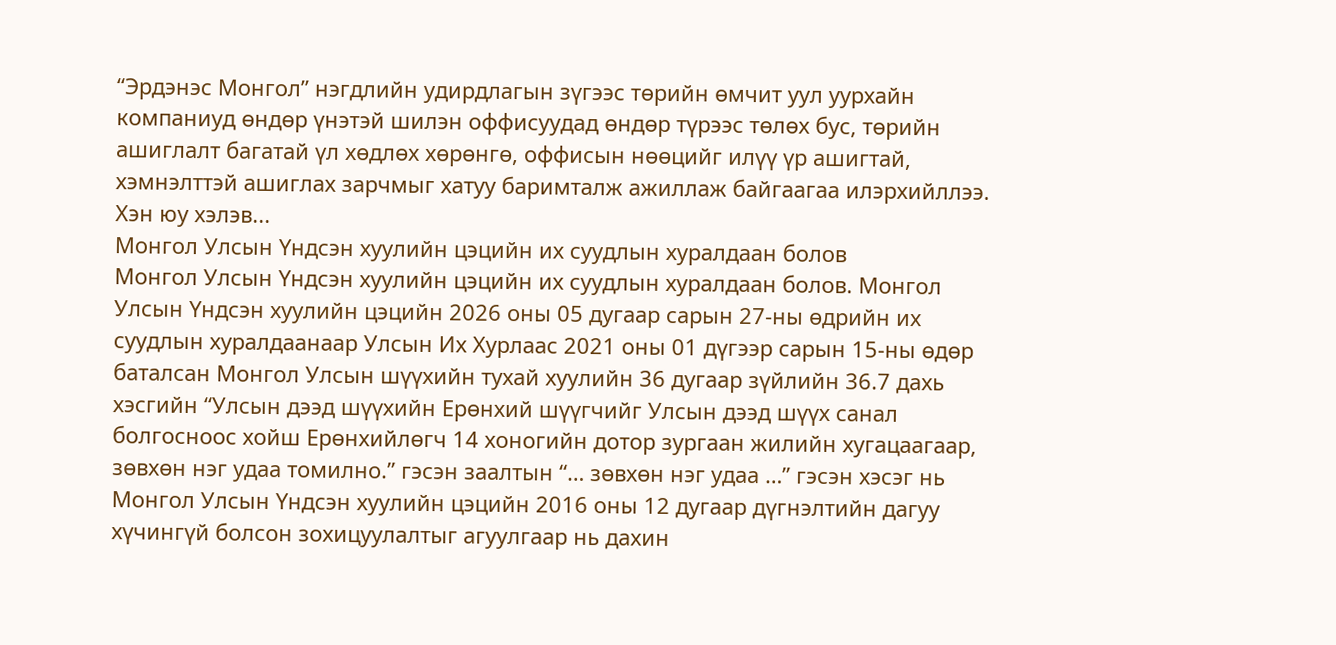“Эрдэнэс Монгол” нэгдлийн удирдлагын зүгээс төрийн өмчит уул уурхайн компаниуд өндөр үнэтэй шилэн оффисуудад өндөр түрээс төлөх бус, төрийн ашиглалт багатай үл хөдлөх хөрөнгө, оффисын нөөцийг илүү үр ашигтай, хэмнэлттэй ашиглах зарчмыг хатуу баримталж ажиллаж байгаагаа илэрхийллээ.
Хэн юу хэлэв...
Монгол Улсын Үндсэн хуулийн цэцийн их суудлын хуралдаан болов
Монгол Улсын Үндсэн хуулийн цэцийн их суудлын хуралдаан болов. Монгол Улсын Үндсэн хуулийн цэцийн 2026 оны 05 дугаар сарын 27-ны өдрийн их суудлын хуралдаанаар Улсын Их Хурлаас 2021 оны 01 дүгээр сарын 15-ны өдөр баталсан Монгол Улсын шүүхийн тухай хуулийн 36 дугаар зүйлийн 36.7 дахь хэсгийн “Улсын дээд шүүхийн Ерөнхий шүүгчийг Улсын дээд шүүх санал болгосноос хойш Ерөнхийлөгч 14 хоногийн дотор зургаан жилийн хугацаагаар, зөвхөн нэг удаа томилно.” гэсэн заалтын “… зөвхөн нэг удаа …” гэсэн хэсэг нь Монгол Улсын Үндсэн хуулийн цэцийн 2016 оны 12 дугаар дүгнэлтийн дагуу хүчингүй болсон зохицуулалтыг агуулгаар нь дахин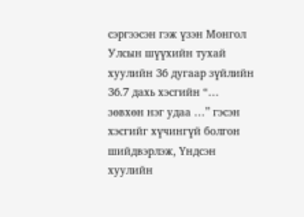сэргээсэн гэж үзэн Монгол Улсын шүүхийн тухай хуулийн 36 дугаар зүйлийн 36.7 дахь хэсгийн “… зөвхөн нэг удаа …” гэсэн хэсгийг хүчингүй болгон шийдвэрлэж, Үндсэн хуулийн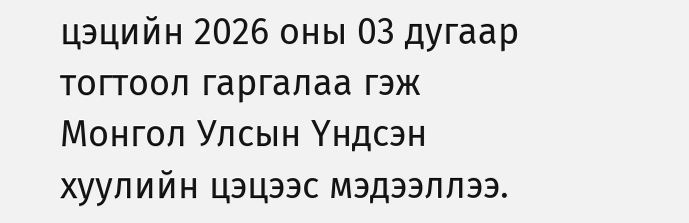цэцийн 2026 оны 03 дугаар тогтоол гаргалаа гэж Монгол Улсын Үндсэн хуулийн цэцээс мэдээллээ.